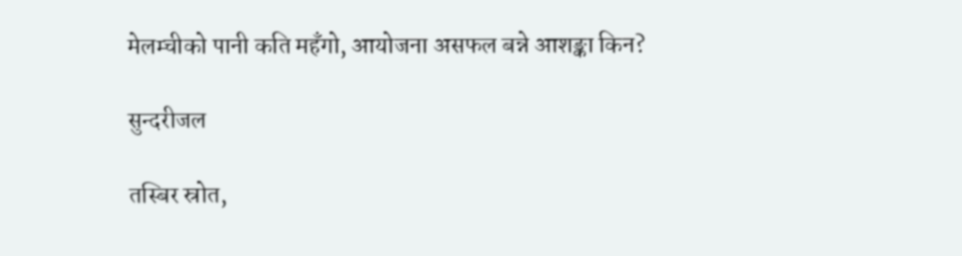मेलम्चीको पानी कति महँगो, आयोजना असफल बन्ने आशङ्का किन?

सुन्दरीजल

तस्बिर स्रोत,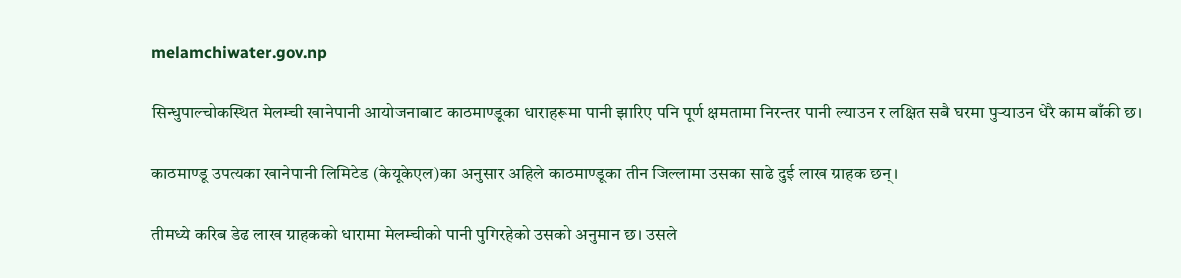melamchiwater.gov.np

सिन्धुपाल्चोकस्थित मेलम्ची खानेपानी आयोजनाबाट काठमाण्डूका धाराहरूमा पानी झारिए पनि पूर्ण क्षमतामा निरन्तर पानी ल्याउन र लक्षित सबै घरमा पुर्‍याउन धेरै काम बाँकी छ।

काठमाण्डू उपत्यका खानेपानी लिमिटेड (केयूकेएल)का अनुसार अहिले काठमाण्डूका तीन जिल्लामा उसका साढे दुई लाख ग्राहक छन्।

तीमध्ये करिब डेढ लाख ग्राहकको धारामा मेलम्चीको पानी पुगिरहेको उसको अनुमान छ। उसले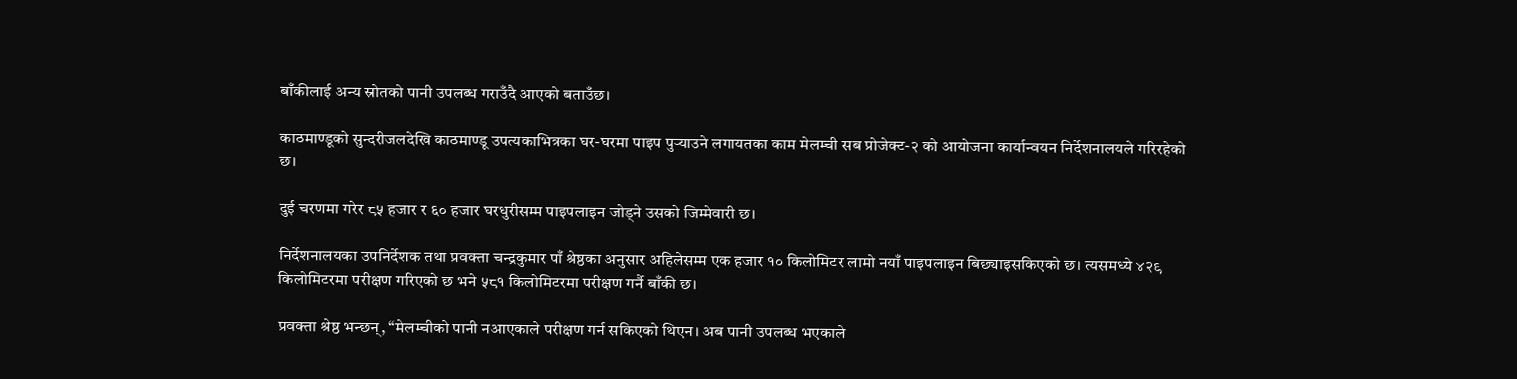बाँकीलाई अन्य स्रोतको पानी उपलब्ध गराउँदै आएको बताउँछ।

काठमाण्डूको सुन्दरीजलदेखि काठमाण्डू उपत्यकाभित्रका घर-घरमा पाइप पुर्‍याउने लगायतका काम मेलम्ची सब प्रोजेक्ट-२ को आयोजना कार्यान्वयन निर्देशनालयले गरिरहेको छ।

दुई चरणमा गरेर ८५ हजार र ६० हजार घरधुरीसम्म पाइपलाइन जोड्ने उसको जिम्मेवारी छ।

निर्देशनालयका उपनिर्देशक तथा प्रवक्ता चन्द्रकुमार पाँ श्रेष्ठका अनुसार अहिलेसम्म एक हजार १० किलोमिटर लामो नयाँ पाइपलाइन बिछ्याइसकिएको छ। त्यसमध्ये ४२९ किलोमिटरमा परीक्षण गरिएको छ भने ५८१ किलोमिटरमा परीक्षण गर्नै बाँकी छ।

प्रवक्ता श्रेष्ठ भन्छन्, “मेलम्चीको पानी नआएकाले परीक्षण गर्न सकिएको थिएन। अब पानी उपलब्ध भएकाले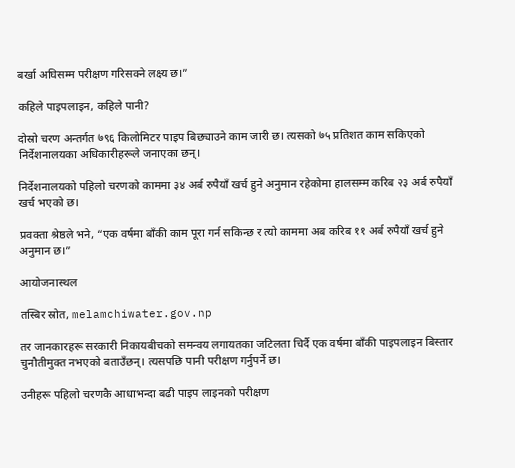बर्खा अघिसम्म परीक्षण गरिसक्ने लक्ष्य छ।”

कहिले पाइपलाइन, कहिले पानी?

दोस्रो चरण अन्तर्गत ७९६ किलोमिटर पाइप बिछ्याउने काम जारी छ। त्यसको ७५ प्रतिशत काम सकिएको निर्देशनालयका अधिकारीहरूले जनाएका छन्।

निर्देशनालयको पहिलो चरणको काममा ३४ अर्ब रुपैयाँ खर्च हुने अनुमान रहेकोमा हालसम्म करिब २३ अर्ब रुपैयाँ खर्च भएको छ।

प्रवक्ता श्रेष्ठले भने, “एक वर्षमा बाँकी काम पूरा गर्न सकिन्छ र त्यो काममा अब करिब ११ अर्ब रुपैयाँ खर्च हुने अनुमान छ।”

आयोजनास्थल

तस्बिर स्रोत, melamchiwater.gov.np

तर जानकारहरू सरकारी निकायबीचको समन्वय लगायतका जटिलता चिर्दै एक वर्षमा बाँकी पाइपलाइन बिस्तार चुनौतीमुक्त नभएको बताउँछन्। त्यसपछि पानी परीक्षण गर्नुपर्ने छ।

उनीहरू पहिलो चरणकै आधाभन्दा बढी पाइप लाइनको परीक्षण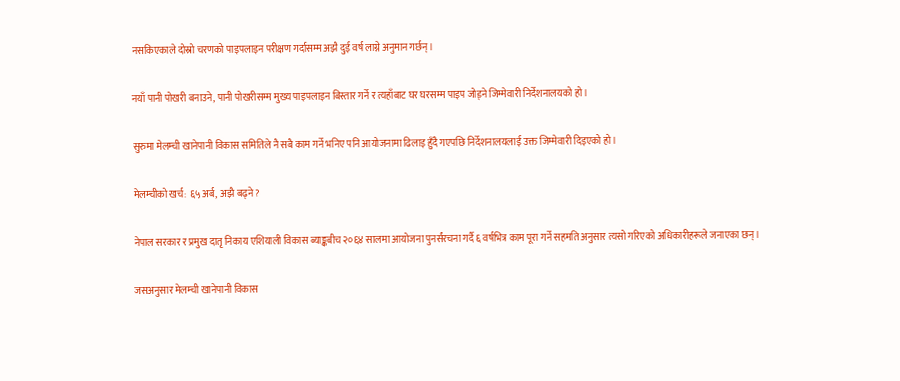नसकिएकाले दोस्रो चरणको पाइपलाइन परीक्षण गर्दासम्म अझै दुई वर्ष लाग्ने अनुमान गर्छन्।

नयाँ पानी पोखरी बनाउने, पानी पोखरीसम्म मुख्य पाइपलाइन बिस्तार गर्ने र त्यहाँबाट घर घरसम्म पाइप जोड्ने जिम्मेवारी निर्देशनालयको हो।

सुरुमा मेलम्ची खानेपानी विकास समितिले नै सबै काम गर्ने भनिए पनि आयोजनामा ढिलाइ हुँदै गएपछि निर्देशनालयलाई उक्त जिम्मेवारी दिइएको हो।

मेलम्चीको खर्च: ६५ अर्ब, अझै बढ्ने?

नेपाल सरकार र प्रमुख दातृ निकाय एशियाली विकास ब्याङ्कबीच २०६४ सालमा आयोजना पुनर्संरचना गर्दै ६ वर्षभित्र काम पूरा गर्ने सहमति अनुसार त्यसो गरिएको अधिकारीहरूले जनाएका छन्।

जसअनुसार मेलम्ची खानेपानी विकास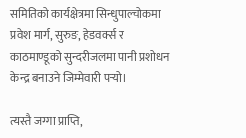समितिको कार्यक्षेत्रमा सिन्धुपाल्चोकमा प्रवेश मार्ग, सुरुङ, हेडवर्क्स र काठमाण्डूको सुन्दरीजलमा पानी प्रशोधन केन्द्र बनाउने जिम्मेवारी पर्‍यो।

त्यस्तै जग्गा प्राप्ति,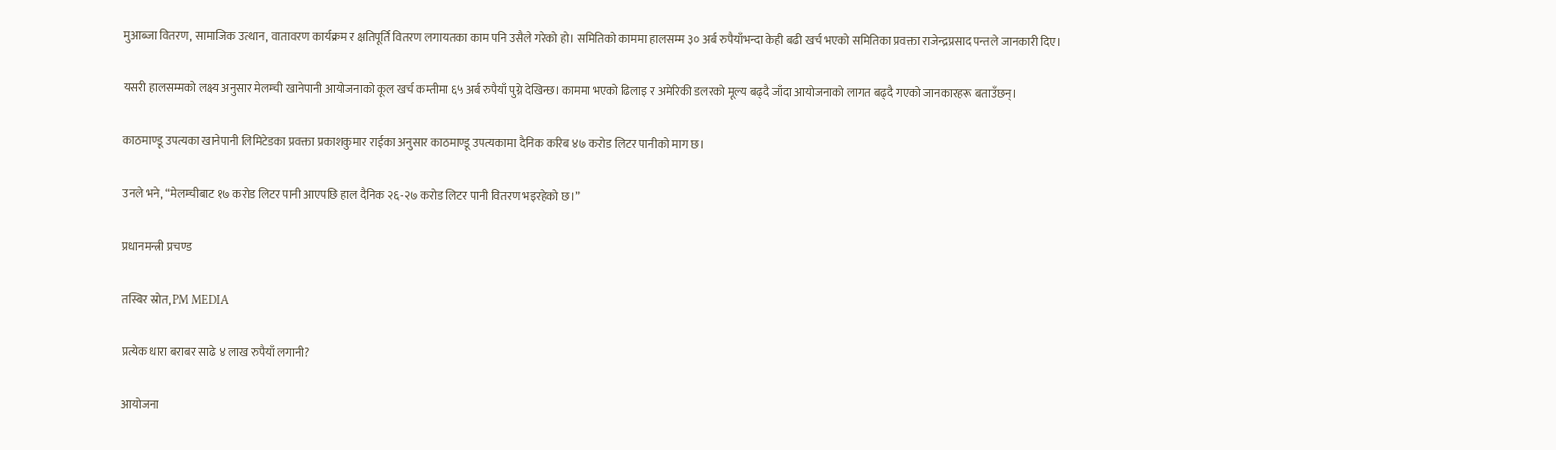मुआब्जा वितरण, सामाजिक उत्थान, वातावरण कार्यक्रम र क्षतिपूर्ति वितरण लगायतका काम पनि उसैले गरेको हो। समितिको काममा हालसम्म ३० अर्ब रुपैयाँभन्दा केही बढी खर्च भएको समितिका प्रवक्ता राजेन्द्रप्रसाद पन्तले जानकारी दिए।

यसरी हालसम्मको लक्ष्य अनुसार मेलम्ची खानेपानी आयोजनाको कूल खर्च कम्तीमा ६५ अर्ब रुपैयाँ पुग्ने देखिन्छ। काममा भएको ढिलाइ र अमेरिकी डलरको मूल्य बढ्दै जाँदा आयोजनाको लागत बढ्दै गएको जानकारहरू बताउँछन्।

काठमाण्डू उपत्यका खानेपानी लिमिटेडका प्रवक्ता प्रकाशकुमार राईका अनुसार काठमाण्डू उपत्यकामा दैनिक करिब ४७ करोड लिटर पानीको माग छ।

उनले भने, “मेलम्चीबाट १७ करोड लिटर पानी आएपछि हाल दैनिक २६-२७ करोड लिटर पानी वितरण भइरहेको छ।”

प्रधानमन्त्री प्रचण्ड

तस्बिर स्रोत, PM MEDIA

प्रत्येक धारा बराबर साढे ४ लाख रुपैयाँ लगानी?

आयोजना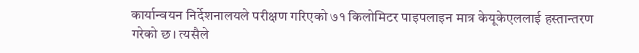कार्यान्वयन निर्देशनालयले परीक्षण गरिएको ७१ किलोमिटर पाइपलाइन मात्र केयूकेएललाई हस्तान्तरण गरेको छ। त्यसैले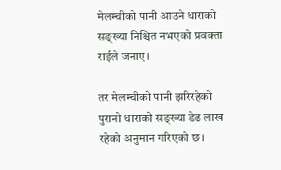मेलम्चीको पानी आउने धाराको सङ्ख्या निश्चित नभएको प्रवक्ता राईले जनाए।

तर मेलम्चीको पानी झरिरहेको पुरानो धाराको सङ्ख्या डेढ लाख रहेको अनुमान गरिएको छ।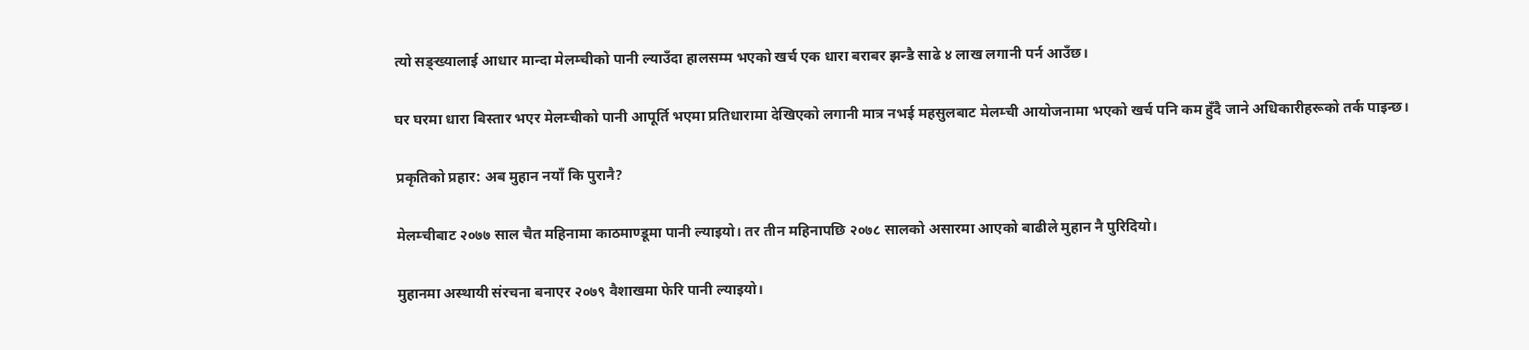त्यो सङ्ख्यालाई आधार मान्दा मेलम्चीको पानी ल्याउँदा हालसम्म भएको खर्च एक धारा बराबर झन्डै साढे ४ लाख लगानी पर्न आउँछ।

घर घरमा धारा बिस्तार भएर मेलम्चीको पानी आपूर्ति भएमा प्रतिधारामा देखिएको लगानी मात्र नभई महसुलबाट मेलम्ची आयोजनामा भएको खर्च पनि कम हुँदै जाने अधिकारीहरूको तर्क पाइन्छ।

प्रकृतिको प्रहार: अब मुहान नयाँ कि पुरानै?

मेलम्चीबाट २०७७ साल चैत महिनामा काठमाण्डूमा पानी ल्याइयो। तर तीन महिनापछि २०७८ सालको असारमा आएको बाढीले मुहान नै पुरिदियो।

मुहानमा अस्थायी संरचना बनाएर २०७९ वैशाखमा फेरि पानी ल्याइयो।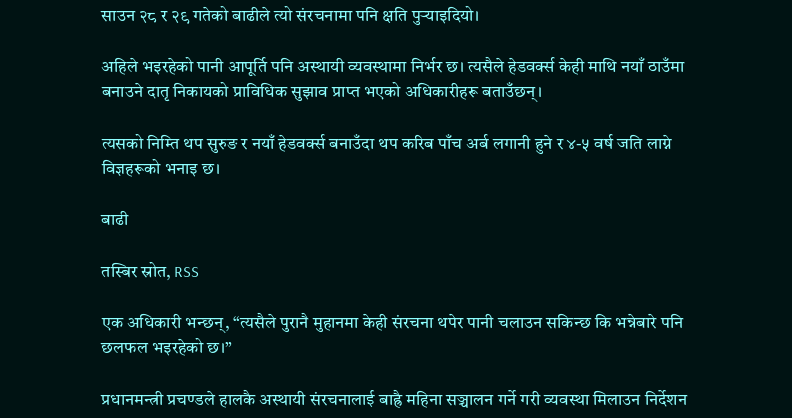साउन २८ र २९ गतेको बाढीले त्यो संरचनामा पनि क्षति पुर्‍याइदियो।

अहिले भइरहेको पानी आपूर्ति पनि अस्थायी व्यवस्थामा निर्भर छ। त्यसैले हेडवर्क्स केही माथि नयाँ ठाउँमा बनाउने दातृ निकायको प्राविधिक सुझाव प्राप्त भएको अधिकारीहरू बताउँछन्।

त्यसको निम्ति थप सुरुङ र नयाँ हेडवर्क्स बनाउँदा थप करिब पाँच अर्ब लगानी हुने र ४-५ वर्ष जति लाग्ने विज्ञहरूको भनाइ छ।

बाढी

तस्बिर स्रोत, RSS

एक अधिकारी भन्छन्, “त्यसैले पुरानै मुहानमा केही संरचना थपेर पानी चलाउन सकिन्छ कि भन्नेबारे पनि छलफल भइरहेको छ।”

प्रधानमन्त्री प्रचण्डले हालकै अस्थायी संरचनालाई बाह्रै महिना सञ्चालन गर्ने गरी व्यवस्था मिलाउन निर्देशन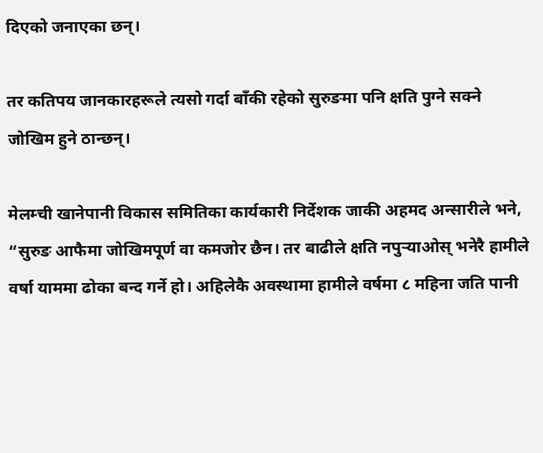दिएको जनाएका छन्।

तर कतिपय जानकारहरूले त्यसो गर्दा बाँकी रहेको सुरुङमा पनि क्षति पुग्ने सक्ने जोखिम हुने ठान्छन्।

मेलम्ची खानेपानी विकास समितिका कार्यकारी निर्देशक जाकी अहमद अन्सारीले भने, “सुरुङ आफैमा जोखिमपूर्ण वा कमजोर छैन। तर बाढीले क्षति नपुर्‍याओस् भनेरै हामीले वर्षा याममा ढोका बन्द गर्ने हो। अहिलेकै अवस्थामा हामीले वर्षमा ८ महिना जति पानी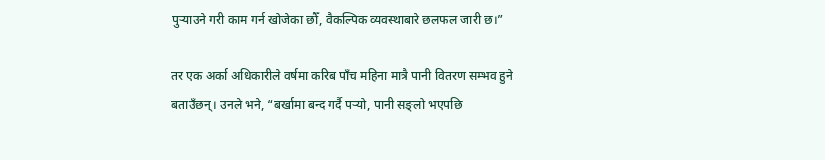पुर्‍याउने गरी काम गर्न खोजेका छौँ, वैकल्पिक व्यवस्थाबारे छलफल जारी छ।”

तर एक अर्का अधिकारीले वर्षमा करिब पाँच महिना मात्रै पानी वितरण सम्भव हुने बताउँछन्। उनले भने, “बर्खामा बन्द गर्दै पर्‍यो, पानी सङ्लो भएपछि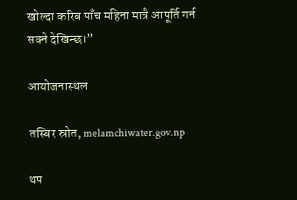खोल्दा करिब पाँच महिना मात्रै आपूर्ति गर्न सक्ने देखिन्छ।”

आयोजनास्थल

तस्बिर स्रोत, melamchiwater.gov.np

थप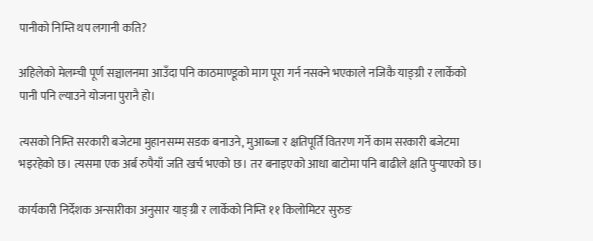पानीको निम्ति थप लगानी कति?

अहिलेको मेलम्ची पूर्ण सञ्चालनमा आउँदा पनि काठमाण्डूको माग पूरा गर्न नसक्ने भएकाले नजिकै याङ्ग्री र लार्केको पानी पनि ल्याउने योजना पुरानै हो।

त्यसको निम्ति सरकारी बजेटमा मुहानसम्म सडक बनाउने, मुआब्जा र क्षतिपूर्ति वितरण गर्ने काम सरकारी बजेटमा भइरहेको छ। त्यसमा एक अर्ब रुपैयाँ जति खर्च भएको छ। तर बनाइएको आधा बाटोमा पनि बाढीले क्षति पुर्‍याएको छ।

कार्यकारी निर्देशक अन्सारीका अनुसार याङ्ग्री र लार्केको निम्ति ११ किलोमिटर सुरुङ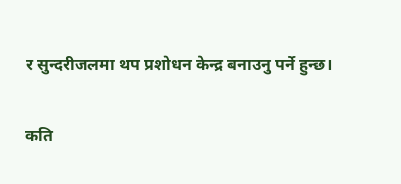र सुन्दरीजलमा थप प्रशोधन केन्द्र बनाउनु पर्ने हुन्छ।

कति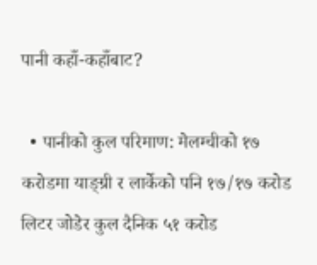पानी कहाँ-कहाँबाट?

  • पानीको कुल परिमाण: मेलम्चीको १७ करोडमा याङ्ग्री र लार्केको पनि १७/१७ करोड लिटर जोडेर कुल दैनिक ५१ करोड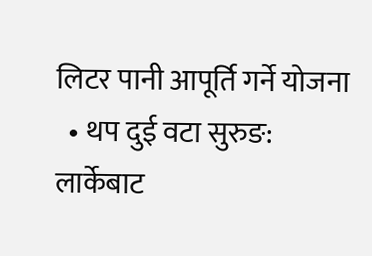लिटर पानी आपूर्ति गर्ने योजना
  • थप दुई वटा सुरुङ: लार्केबाट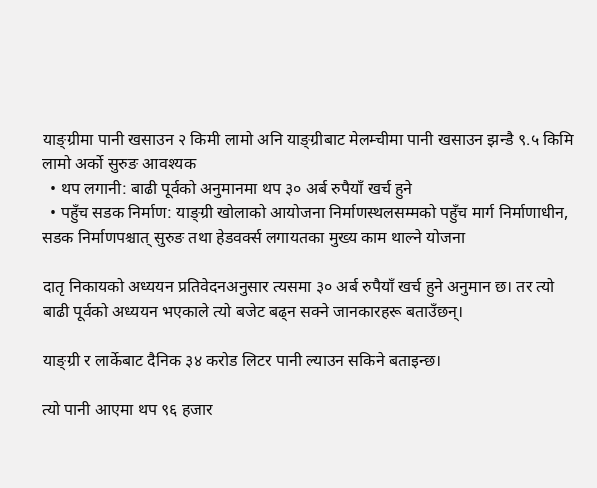याङ्ग्रीमा पानी खसाउन २ किमी लामो अनि याङ्ग्रीबाट मेलम्चीमा पानी खसाउन झन्डै ९.५ किमि लामो अर्को सुरुङ आवश्यक
  • थप लगानी: बाढी पूर्वको अनुमानमा थप ३० अर्ब रुपैयाँ खर्च हुने
  • पहुँच सडक निर्माण: याङ्ग्री खोलाको आयोजना निर्माणस्थलसम्मको पहुँच मार्ग निर्माणाधीन, सडक निर्माणपश्चात् सुरुङ तथा हेडवर्क्स लगायतका मुख्य काम थाल्ने योजना

दातृ निकायको अध्ययन प्रतिवेदनअनुसार त्यसमा ३० अर्ब रुपैयाँ खर्च हुने अनुमान छ। तर त्यो बाढी पूर्वको अध्ययन भएकाले त्यो बजेट बढ्न सक्ने जानकारहरू बताउँछन्।

याङ्ग्री र लार्केबाट दैनिक ३४ करोड लिटर पानी ल्याउन सकिने बताइन्छ।

त्यो पानी आएमा थप ९६ हजार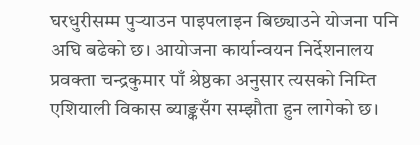घरधुरीसम्म पुर्‍याउन पाइपलाइन बिछ्याउने योजना पनि अघि बढेको छ। आयोजना कार्यान्वयन निर्देशनालय प्रवक्ता चन्द्रकुमार पाँ श्रेष्ठका अनुसार त्यसको निम्ति एशियाली विकास ब्याङ्कसँग सम्झौता हुन लागेको छ।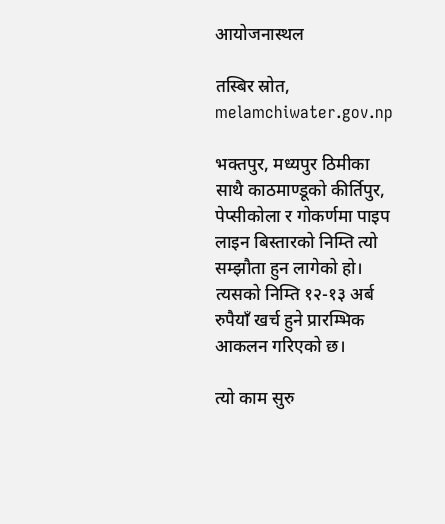आयोजनास्थल

तस्बिर स्रोत, melamchiwater.gov.np

भक्तपुर, मध्यपुर ठिमीका साथै काठमाण्डूको कीर्तिपुर, पेप्सीकोला र गोकर्णमा पाइप लाइन बिस्तारको निम्ति त्यो सम्झौता हुन लागेको हो। त्यसको निम्ति १२-१३ अर्ब रुपैयाँ खर्च हुने प्रारम्भिक आकलन गरिएको छ।

त्यो काम सुरु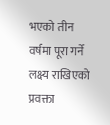भएको तीन वर्षमा पूरा गर्ने लक्ष्य राखिएको प्रवक्ता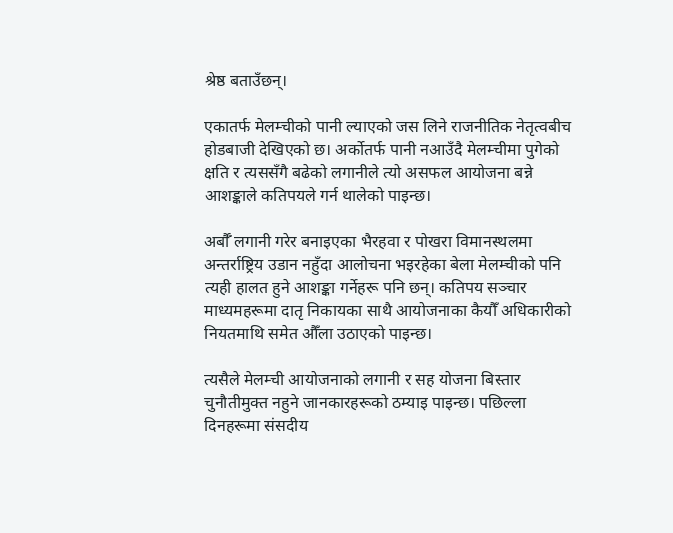श्रेष्ठ बताउँछन्।

एकातर्फ मेलम्चीको पानी ल्याएको जस लिने राजनीतिक नेतृत्वबीच होडबाजी देखिएको छ। अर्कोतर्फ पानी नआउँदै मेलम्चीमा पुगेको क्षति र त्यससँगै बढेको लगानीले त्यो असफल आयोजना बन्ने आशङ्काले कतिपयले गर्न थालेको पाइन्छ।

अर्बौँ लगानी गरेर बनाइएका भैरहवा र पोखरा विमानस्थलमा अन्तर्राष्ट्रिय उडान नहुँदा आलोचना भइरहेका बेला मेलम्चीको पनि त्यही हालत हुने आशङ्का गर्नेहरू पनि छन्। कतिपय सञ्चार माध्यमहरूमा दातृ निकायका साथै आयोजनाका कैयौँ अधिकारीको नियतमाथि समेत औँला उठाएको पाइन्छ।

त्यसैले मेलम्ची आयोजनाको लगानी र सह योजना बिस्तार चुनौतीमुक्त नहुने जानकारहरूको ठम्याइ पाइन्छ। पछिल्ला दिनहरूमा संसदीय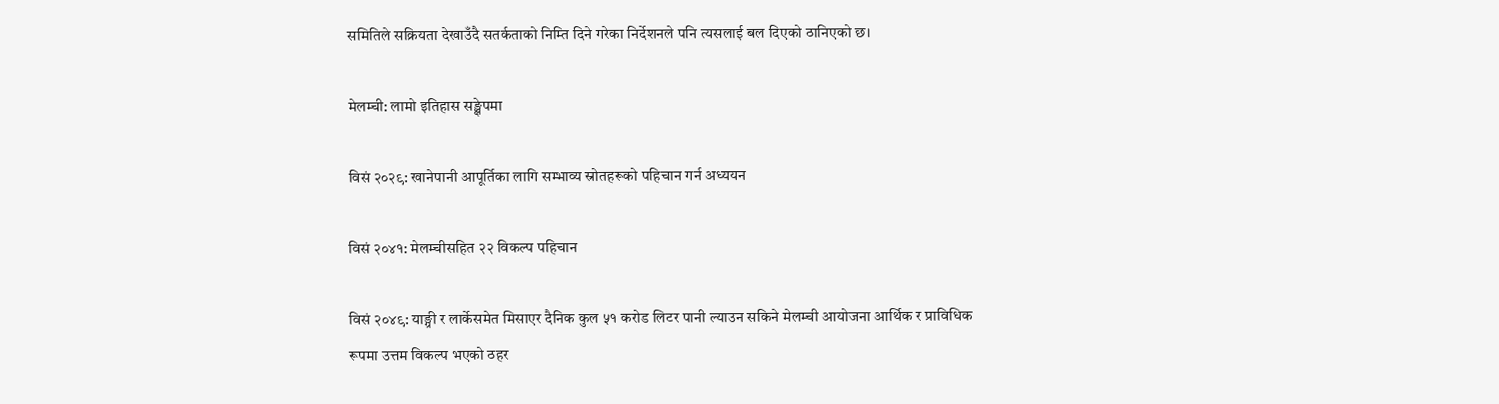समितिले सक्रियता देखाउँदै सतर्कताको निम्ति दिने गरेका निर्देशनले पनि त्यसलाई बल दिएको ठानिएको छ।

मेलम्ची: लामो इतिहास सङ्क्षेपमा

विसं २०२९: खानेपानी आपूर्तिका लागि सम्भाव्य स्रोतहरूको पहिचान गर्न अध्ययन

विसं २०४१: मेलम्चीसहित २२ विकल्प पहिचान

विसं २०४९: याङ्ग्री र लार्केसमेत मिसाएर दैनिक कुल ५१ करोड लिटर पानी ल्याउन सकिने मेलम्ची आयोजना आर्थिक र प्राविधिक रूपमा उत्तम विकल्प भएको ठहर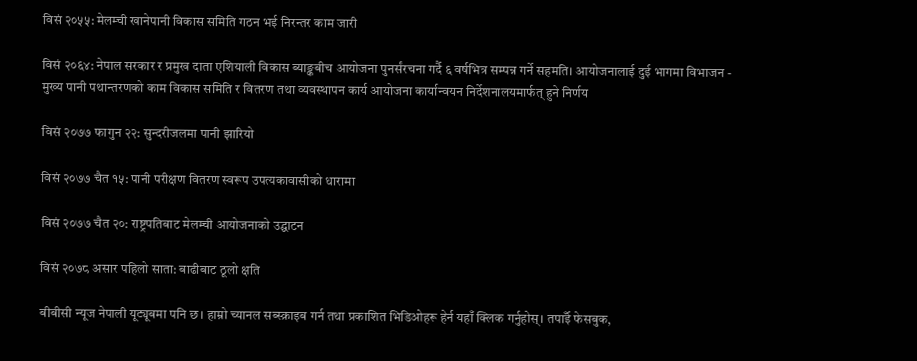विसं २०५५: मेलम्ची खानेपानी विकास समिति गठन भई निरन्तर काम जारी

विसं २०६४: नेपाल सरकार र प्रमुख दाता एशियाली विकास ब्याङ्कबीच आयोजना पुनर्संरचना गर्दै ६ वर्षभित्र सम्पन्न गर्ने सहमति। आयोजनालाई दुई भागमा विभाजन - मुख्य पानी पथान्तरणको काम विकास समिति र वितरण तथा व्यवस्थापन कार्य आयोजना कार्यान्वयन निर्देशनालयमार्फत् हुने निर्णय

विसं २०७७ फागुन २२: सुन्दरीजलमा पानी झारियो

विसं २०७७ चैत १५: पानी परीक्षण वितरण स्वरूप उपत्यकावासीको धारामा

विसं २०७७ चैत २०: राष्ट्रपतिबाट मेलम्ची आयोजनाको उद्घाटन

विसं २०७८ असार पहिलो साता: बाढीबाट ठूलो क्षति

बीबीसी न्यूज नेपाली यूट्यूबमा पनि छ। हाम्रो च्यानल सब्स्क्राइब गर्न तथा प्रकाशित भिडिओहरू हेर्न यहाँ क्लिक गर्नुहोस्। तपाईँ फेसबुक,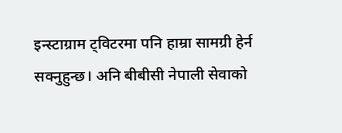इन्स्टाग्राम ट्विटरमा पनि हाम्रा सामग्री हेर्न सक्नुहुन्छ। अनि बीबीसी नेपाली सेवाको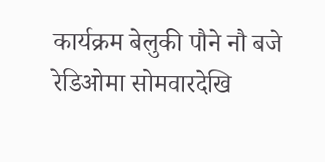कार्यक्रम बेलुकी पौने नौ बजे रेडिओमा सोमवारदेखि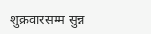शुक्रवारसम्म सुन्न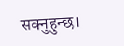सक्नुहुन्छ।